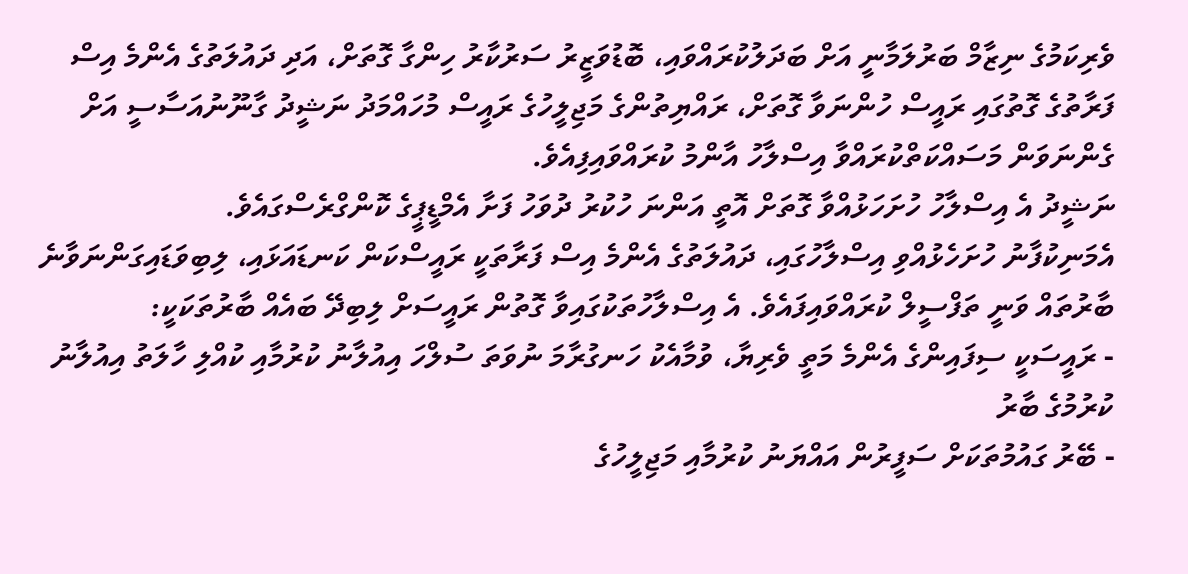ވެރިކަމުގެ ނިޒާމް ބަރުލަމާނީ އަށް ބަދަލުކުރައްވައި، ބޮޑުވަޒީރު ސަރުކާރު ހިންގާ ގޮތަށް، އަދި ދައުލަތުގެ އެންމެ އިސް ފަރާތުގެ ގޮތުގައި ރައީސް ހުންނަވާ ގޮތަށް، ރައްޔިތުންގެ މަޖިލީހުގެ ރައީސް މުހައްމަދު ނަޝީދު ގާނޫނުއަސާސީ އަށް ގެންނަވަން މަސައްކަތްކުރައްވާ އިސްލާހު އާންމު ކުރައްވައިފިއެވެ.
ނަޝީދު އެ އިސްލާހު ހުށަހަޅުއްވާ ގޮތަށް އޮތީ އަންނަ ހުކުރު ދުވަހު ފަށާ އެމްޑީޕީގެ ކޮންގްރެސްގައެވެ.
އެމަނިކުފާނު ހުށަހެޅުއްވި އިސްލާހުގައި، ދައުލަތުގެ އެންމެ އިސް ފަރާތަކީ ރައީސްކަން ކަނޑައަޅައި، ލިބިވަޑައިގަންނަވާނެ ބާރުތައް ވަނީ ތަފްސީލް ކުރައްވައިފައެވެ. އެ އިސްލާހުތަކުގައިވާ ގޮތުން ރައީސަށް ލިބިދޭ ބައެއް ބާރުތަކަކީ:
- ރައީސަކީ ސިފައިންގެ އެންމެ މަތީ ވެރިޔާ، ވުމާއެކު ހަނގުރާމަ ނުވަތަ ސުލްހަ އިއުލާނު ކުރުމާއި ކުއްލި ހާލަތު އިއުލާނު ކުރުމުގެ ބާރު
- ބޭރު ގައުމުތަކަށް ސަފީރުން އައްޔަނު ކުރުމާއި މަޖިލީހުގެ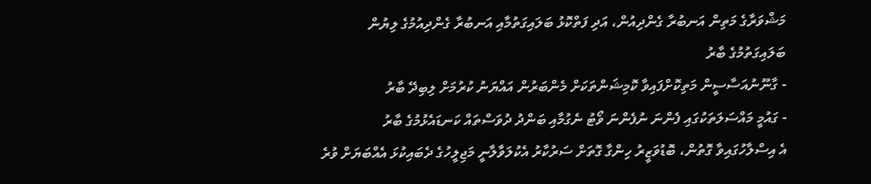މަޝްވަރާގެ މަތިން އަނބުރާ ގެންދިއުން، އަދި ފަތްކޮޅު ބަލައިގަތުމާއި އަނބުރާ ގެންދިއުމުގެ ލިޔުން ބަލައިގަތުމުގެ ބާރު
- ގާނޫނުއަސާސީން މަތިކޮށްފައިވާ ކޮމިޝަންތަކަށް މެންބަރުން އައްޔަނު ކުރުމަށް ލިބިދޭ ބާރު
- ގައުމީ މައްސަލަތަކުގައި ފެންނަ ނުފެންނަ ވޯޓު ނެގުމާއި ބަންދު ދުވަސްތައް ކަނޑައެޅުމުގެ ބާރު
އެ އިސްލާހުގައިވާ ގޮތުން، ބޮޑުވަޒީރު ހިންގާ ގޮތަށް ސަރުކާރު އެކުލަވާލާނީ މަޖިލީހުގެ ދެބައިކުޅަ އެއްބަޔަށް ވުރެ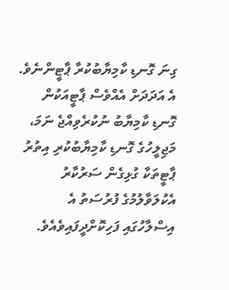ގިނަ ގޮނޑި ކާމިޔާބުކުރާ ޕާޓީންނެވެ. އެ އަދަދަށް އެއްވެސް ޕާޓީއަކުން ގޮނޑި ކާމިޔާބު ނުކުރެވިއްޖެ ނަމަ، މަޖިލީހުގެ ގޮނޑި ކާމިޔާބުކުރި އިތުރު ޕާޓީތަކާ ގުޅިގެން ސަރުކާރު އެކުލަވާލުމުގެ ފުރުސަތު އެ އިސްލާހުގައި ފަހިކޮށްދީފައިވެއެވެ.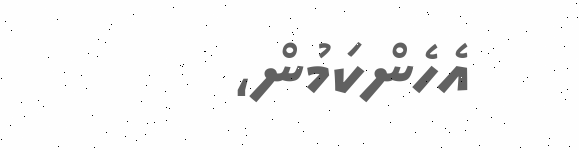އެހެންކަމުން،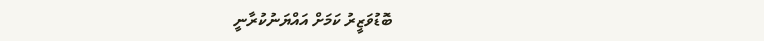ބޮޑުވަޒީރު ކަމަށް އައްޔަނުކުރާނީ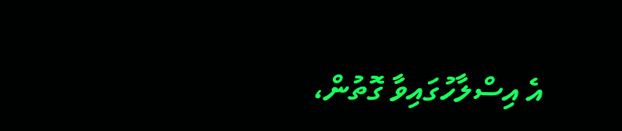އެ އިސްލާހުގައިވާ ގޮތުން،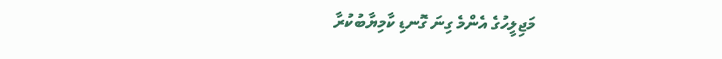މަޖިލީހުގެ އެންމެ ގިނަ ގޮނޑި ކާމިޔާބުކުރާ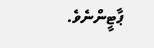ޕާޓީންނެވެ.